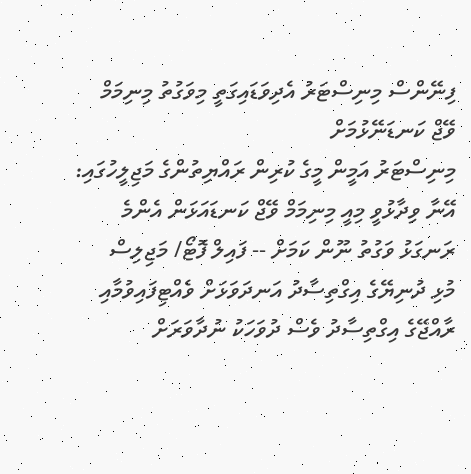ފިނޭންސް މިނިސްޓަރު އެދިވަޑައިގަތީ މިވަގުތު މިނިމަމް ވޭޖް ކަނޑަނޭޅުމަށް
މިނިސްޓަރު އަމީން މީގެ ކުރިން ރައްޔިތުންގެ މަޖިލީހުގައި: އޭނާ ވިދާޅުވީ މިއީ މިނިމަމް ވޭޖް ކަނޑައަޅަން އެންމެ ރަނގަޅު ވަގުތު ނޫން ކަމަށް -- ފައިލް ފޮޓޯ/ މަޖިލިސް
މުޅި ދުނިޔޭގެ އިގްތިސާދު އަނދަވަޅަށް ވެއްޓިފައިވުމާއި ރާއްޖޭގެ އިގްތިސާދު ވެސް ދުވަހަކު ނުދާވަރަށް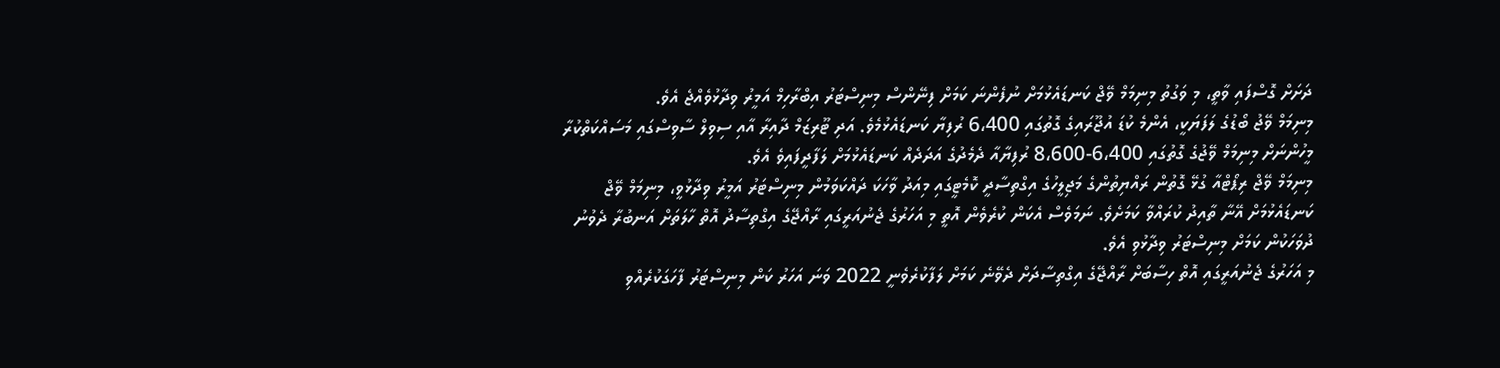ދަށަށް ގޮސްފައި ވާތީ، މި ވަގުތު މިނިމަމް ވޭޖް ކަނޑައެޅުމަށް ނުފެންނަ ކަމަށް ފިނޭންސް މިނިސްޓަރު އިބްރާހިމް އަމީރު ވިދާޅުވެއްޖެ އެވެ.
މިނިމަމް ވޭޖު ބޯޑުގެ ލަފަޔަކީ، އެންމެ ކުޑަ އުޖޫރައިގެ ގޮތުގައި 6،400 ރުފިޔާ ކަނޑައެޅުމެވެ. އަދި ޓޫރިޒަމް ދާއިރާ އާއި ސިވިލް ސާވިސްގައި މަސައްކަތްކުރާ މީހުންނަށް މިނިމަމް ވޭޖުގެ ގޮތުގައި 6،400-8،600 ރުފިޔާއާ ދެމެދުގެ އަދަދެއް ކަނޑައެޅުމަށް ލަފާދީފައިވެ އެވެ.
މިނިމަމް ވޭޖް ރިޕޯޓްއާ ގުޅޭ ގޮތުން ރައްޔިތުންގެ މަޖިލީހުގެ އިގްތިސާދީ ކޮމެޓީގައި މިއަދު ވާހަކަ ދައްކަވަމުން މިނިސްޓަރު އަމީރު ވިދާޅުވީ، މިނިމަމް ވޭޖް ކަނޑައެޅުމަށް އޭނާ ތާއިދު ކުރައްވާ ކަމަށެވެ. ނަމަވެސް އެކަން ކުރެވެން އޮތީ މި އަހަރުގެ ޖެނުއަރީގައި ރާއްޖޭގެ އިގްތިސާދު އޮތް ހާލަތަށް އަނބުރާ ދެވުނު ދުވަހަކުން ކަމަށް މިނިސްޓަރު ވިދާޅުވި އެވެ.
މި އަހަރުގެ ޖެނުއަރީގައި އޮތް ހިސާބަށް ރާއްޖޭގެ އިގްތިސާދަށް ދެވޭނެ ކަމަށް ލަފާކުރެވެނީ 2022 ވަނަ އަހަރު ކަން މިނިސްޓަރު ފާހަގަކުރެއްވި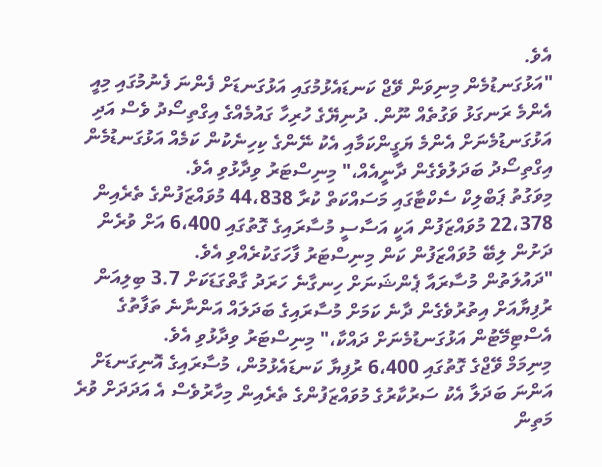އެވެ.
"އަޅުގަނޑުމެން މިނިވަން ވޭޖް ކަނޑައެޅުމުގައި އަޅުގަނޑަށް ފެންނަ ފެނުމުގައި މިއީ އެންމެ ރަނގަޅު ވަގުތެއް ނޫން. ދުނިޔޭގެ ހުރިހާ ގައުމެއްގެ އިގްތިސޯދު ވެސް އަދި އަޅުގަނޑުމެނަށް އެންމެ ޔަގީންކަމާއި އެކު ނޭންގެ ކިހިނެކުން ކަމެއް އަޅުގަނޑުމެން އިގްތިސޯދު ބަދަލުވެގެން ދާނީއެއް،" މިނިސްޓަރު ވިދާޅުވި އެވެ.
މިވަގުތު ޕަބްލިކް ސެކްޓާގައި މަސައްކަތް ކުރާ 44،838 މުވައްޒަފުންގެ ތެރެއިން 22،378 މުވައްޒަފުން އަކީ އަސާސީ މުސާރައިގެ ގޮތުގައި 6،400 އަށް ވުރެން ދަށުން ލިބޭ މުވައްޒަފުން ކަން މިނިސްޓަރު ފާހަގަކުރެއްވި އެވެ.
"ދައުލަތުން މުސާރައާ ޕެންޝަނަށް ހިނގާނެ ހަރަދު ގާތްގަޑަކަށް 3.7 ބިލިއަން ރުފިޔާއަށް އިތުރުވެގެން ދާނެ ކަމަށް މުސާރައިގެ ބަދަލައް އަންނާނެ ތަފާތުގެ އެސްޓިމޭޓުން އަޅުގަނޑުމެނަށް ދައްކާ،" މިނިސްޓަރު ވިދާޅުވި އެވެ.
މިނިމަމް ވޭޖްގެ ގޮތުގައި 6،400 ރުފިޔާ ކަނޑައެޅުމުން، މުސާރައިގެ އޮނިގަނޑަށް އަންނަ ބަދަލާ އެކު ސަރުކާރުގެ މުވައްޒަފުންގެ ތެރެއިން މިހާރުވެސް އެ އަދަދަށް ވުރެ މަތިން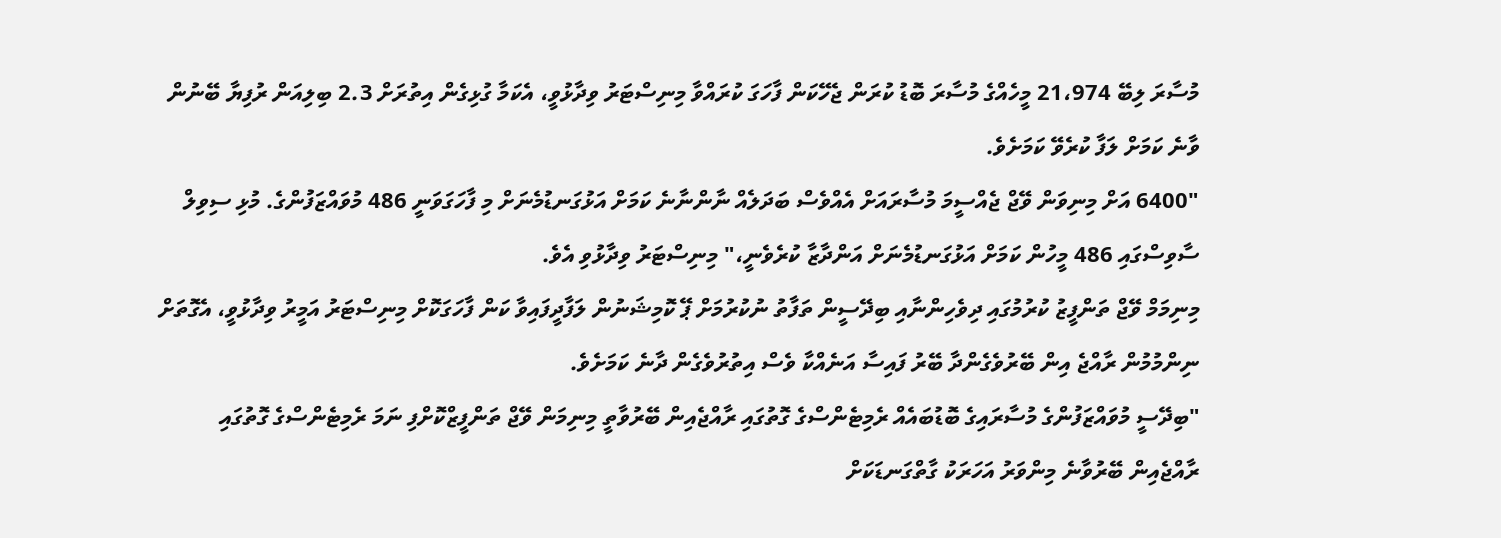މުސާރަ ލިބޭ 21،974 މީހެއްގެ މުސާރަ ބޮޑު ކުރަން ޖެހޭކަން ފާހަގަ ކުރައްވާ މިނިސްޓަރު ވިދާޅުވީ، އެކަމާ ގުޅިގެން އިތުރަށް 2.3 ބިލިއަން ރުފިޔާ ބޭނުން ވާނެ ކަމަށް ލަފާ ކުރެވޭ ކަމަށެވެ.
"6400 އަށް މިނިވަން ވޭޖް ޖެއްސީމަ މުސާރައަށް އެއްވެސް ބަދަލެއް ނާންނާނެ ކަމަށް އަޅުގަނޑުމެނަށް މި ފާހަގަވަނީ 486 މުވައްޒަފުންގެ. މުޅި ސިވިލް ސާވިސްގައި 486 މީހުން ކަމަށް އަޅުގަނޑުމެނަށް އަންދާޒާ ކުރެވެނީ،" މިނިސްޓަރު ވިދާޅުވި އެވެ.
މިނިމަމް ވޭޖް ތަންފީޒު ކުރުމުގައި ދިވެހިންނާއި ބިދޭސީން ތަފާތު ނުކުރުމަށް ޕޭ ކޮމިޝަނުން ލަފާދީފައިވާ ކަން ފާހަގަކޮށް މިނިސްޓަރު އަމީރު ވިދާޅުވީ، އެގޮތަށް ނިންމުމުން ރާއްޖެ އިން ބޭރުވެގެންދާ ބޭރު ފައިސާ އަނެއްކާ ވެސް އިތުރުވެގެން ދާނެ ކަމަށެވެ.
"ބިދޭސީ މުވައްޒަފުންގެ މުސާރައިގެ ބޮޑުބައެއް ރެމިޓެންސްގެ ގޮތުގައި ރާއްޖެއިން ބޭރުވާތީ މިނިމަން ވޭޖް ތަންފީޒްކޮށްފި ނަމަ ރެމިޓެންސްގެ ގޮތުގައި ރާއްޖެއިން ބޭރުވާނެ މިންވަރު އަހަރަކު ގާތްގަނޑަކަށް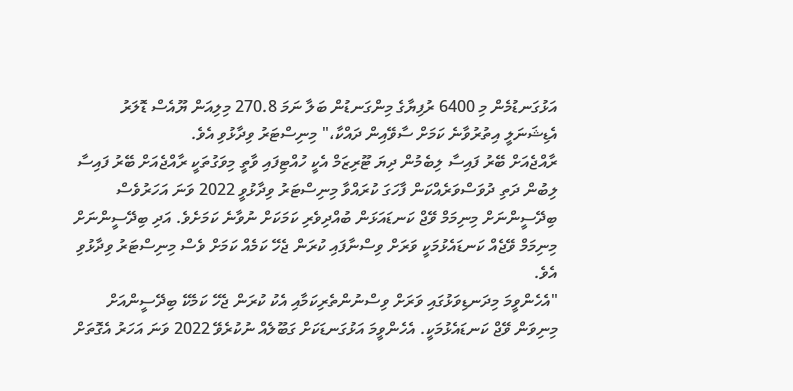އަޅުގަނޑުމެން މި 6400 ރުފިޔާގެ މިންގަނޑުން ބަލާ ނަމަ 270.8 މިލިއަން ޔޫއެސް ޑޮލަރު އެޑިޝަނަލީ އިތުރުވާނެ ކަމަށް ސާވޭއިން ދައްކާ،" މިނިސްޓަރު ވިދާޅުވި އެވެ.
ރާއްޖެއަށް ބޭރު ފައިސާ ލިބެމުން ދިޔަ ޓޫރިޒަމް އެކީ ހުއްޓިފައި ވާތީ މިވަގުތަކީ ރާއްޖެއަށް ބޭރު ފައިސާ ލިބުން ދަތި ދުވަސްވަރެއްކަން ފާހަގަ ކުރައްވާ މިނިސްޓަރު ވިދާޅުވީ 2022 ވަނަ އަހަރުވެސް ބިދޭސީންނަށް މިނިމަމް ވޭޖް ކަނޑައަޅަން ބުއްދިވެރި ކަމަކަށް ނުވާނެ ކަމަށެވެ. އަދި ބިދޭސީންނަށް މިނިމަމް ވޭޖެއް ކަނޑައެޅުމަކީ ވަރަށް ވިސްނާފައި ކުރަން ޖެހޭ ކަމެއް ކަމަށް ވެސް މިނިސްޓަރު ވިދާޅުވި އެވެ.
"އެހެންވީމަ މިދަނޑިވަޅުގައި ވަރަށް ވިސްނުންތެރިކަމާއި އެކު ކުރަން ޖެހޭ ކަމެކޭ ބިދޭސީންއަށް މިނިވަން ވޭޖް ކަނޑައެޅުމަކީ. އެހެންވީމަ އަޅުގަނޑަކަށް ގަބޫލެއް ނުކުރެވޭ 2022 ވަނަ އަހަރު އެގޮތަށް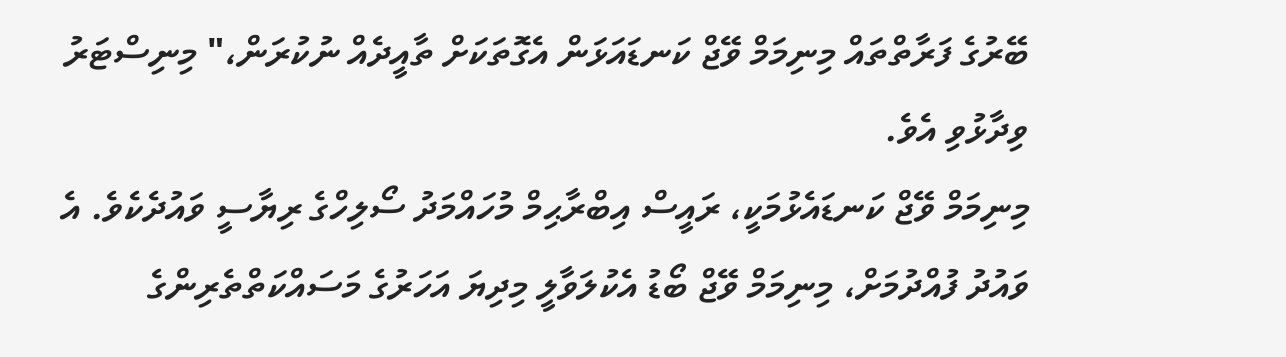ބޭރުގެ ފަރާތްތައް މިނިމަމް ވޭޖް ކަނޑައަޅަން އެގޮތަކަށް ތާއީދެއް ނުކުރަން،" މިނިސްޓަރު ވިދާޅުވި އެވެ.
މިނިމަމް ވޭޖް ކަނޑައެޅުމަކީ، ރައީސް އިބްރާޙިމް މުހައްމަދު ސޯލިހްގެ ރިޔާސީ ވައުދެކެވެ. އެ ވައުދު ފުއްދުމަށް، މިނިމަމް ވޭޖް ބޯޑު އެކުލަވާލީ މިދިޔަ އަހަރުގެ މަސައްކަތްތެރިންގެ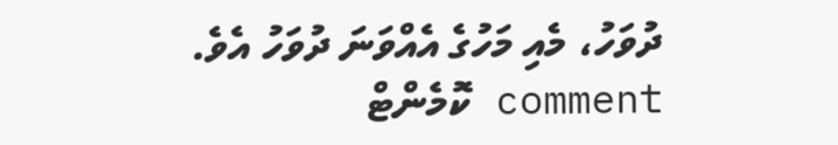ދުވަހު، މެއި މަހުގެ އެއްވަނަ ދުވަހު އެވެ.
comment ކޮމެންޓް